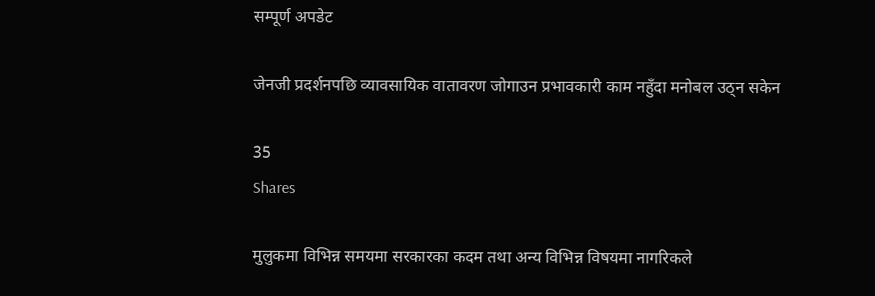सम्पूर्ण अपडेट

जेनजी प्रदर्शनपछि व्यावसायिक वातावरण जोगाउन प्रभावकारी काम नहुँदा मनोबल उठ्न सकेन

35
Shares

मुलुकमा विभिन्न समयमा सरकारका कदम तथा अन्य विभिन्न विषयमा नागरिकले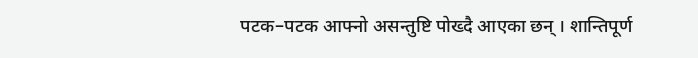पटक–पटक आफ्नो असन्तुष्टि पोख्दै आएका छन् । शान्तिपूर्ण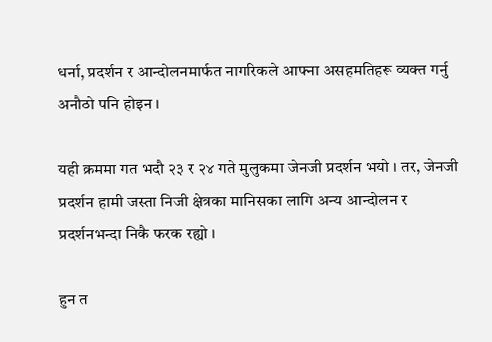धर्ना, प्रदर्शन र आन्दोलनमार्फत नागरिकले आफ्ना असहमतिहरू व्यक्त गर्नु अनौठो पनि होइन ।

यही क्रममा गत भदौ २३ र २४ गते मुलुकमा जेनजी प्रदर्शन भयो । तर, जेनजी प्रदर्शन हामी जस्ता निजी क्षेत्रका मानिसका लागि अन्य आन्दोलन र प्रदर्शनभन्दा निकै फरक रह्यो ।

हुन त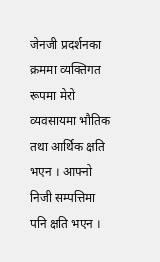जेनजी प्रदर्शनका क्रममा व्यक्तिगत रूपमा मेरो व्यवसायमा भौतिक तथा आर्थिक क्षति भएन । आफ्नो निजी सम्पत्तिमा पनि क्षति भएन ।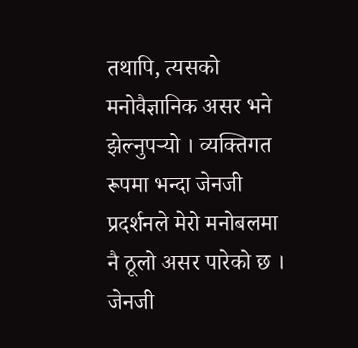तथापि, त्यसको मनोवैज्ञानिक असर भने झेल्नुपर्‍यो । व्यक्तिगत रूपमा भन्दा जेनजी प्रदर्शनले मेरो मनोबलमा नै ठूलो असर पारेको छ । जेनजी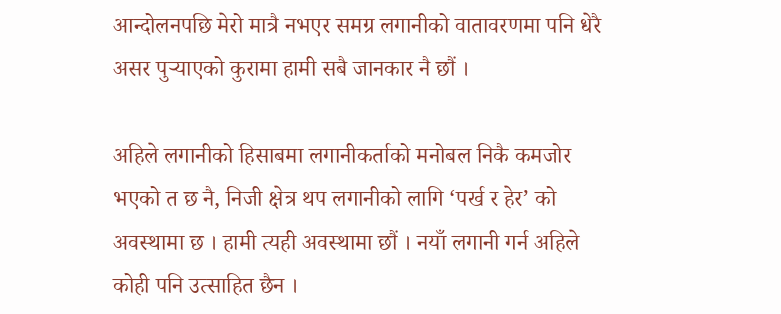आन्दोलनपछि मेरो मात्रै नभएर समग्र लगानीको वातावरणमा पनि धेरै असर पुर्‍याएको कुरामा हामी सबै जानकार नै छौं ।

अहिले लगानीको हिसाबमा लगानीकर्ताको मनोबल निकै कमजोर भएको त छ नै, निजी क्षेत्र थप लगानीको लागि ‘पर्ख र हेर’ को अवस्थामा छ । हामी त्यही अवस्थामा छौं । नयाँ लगानी गर्न अहिले कोही पनि उत्साहित छैन ।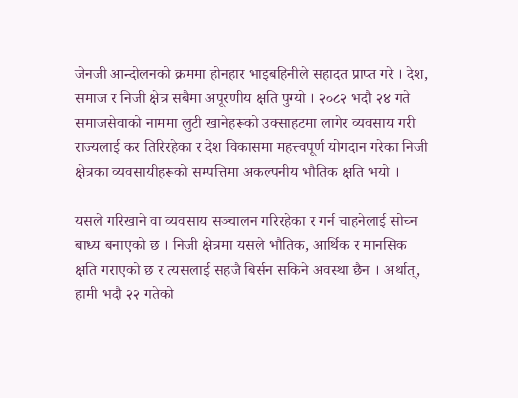जेनजी आन्दोलनको क्रममा होनहार भाइबहिनीले सहादत प्राप्त गरे । देश, समाज र निजी क्षेत्र सबैमा अपूरणीय क्षति पुग्यो । २०८२ भदौ २४ गते समाजसेवाको नाममा लुटी खानेहरूको उक्साहटमा लागेर व्यवसाय गरी राज्यलाई कर तिरिरहेका र देश विकासमा महत्त्वपूर्ण योगदान गरेका निजी क्षेत्रका व्यवसायीहरूको सम्पत्तिमा अकल्पनीय भौतिक क्षति भयो ।

यसले गरिखाने वा व्यवसाय सञ्चालन गरिरहेका र गर्न चाहनेलाई सोच्न बाध्य बनाएको छ । निजी क्षेत्रमा यसले भौतिक, आर्थिक र मानसिक क्षति गराएको छ र त्यसलाई सहजै बिर्सन सकिने अवस्था छैन । अर्थात्, हामी भदौ २२ गतेको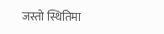जस्तो स्थितिमा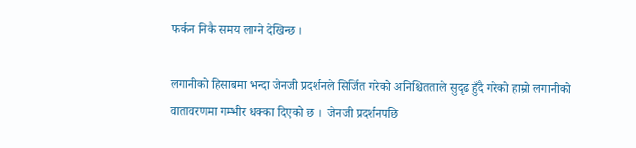फर्कन निकै समय लाग्ने देखिन्छ ।

लगानीको हिसाबमा भन्दा जेनजी प्रदर्शनले सिर्जित गरेको अनिश्चितताले सुदृढ हुँदै गरेको हाम्रो लगानीको वातावरणमा गम्भीर धक्का दिएको छ ।  जेनजी प्रदर्शनपछि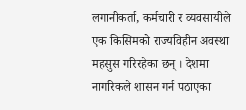लगानीकर्ता, कर्मचारी र व्यवसायीले एक किसिमको राज्यविहीन अवस्था महसुस गरिरहेका छन् । देशमा नागरिकले शासन गर्न पठाएका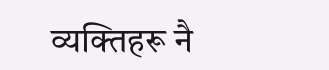व्यक्तिहरू नै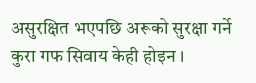असुरक्षित भएपछि अरूको सुरक्षा गर्ने कुरा गफ सिवाय केही होइन ।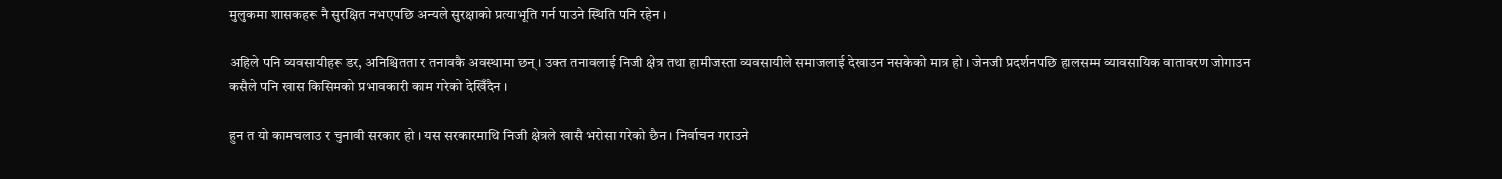मुलुकमा शासकहरू नै सुरक्षित नभएपछि अन्यले सुरक्षाको प्रत्याभूति गर्न पाउने स्थिति पनि रहेन ।

अहिले पनि व्यवसायीहरू डर, अनिश्चितता र तनावकै अवस्थामा छन् । उक्त तनावलाई निजी क्षेत्र तथा हामीजस्ता व्यवसायीले समाजलाई देखाउन नसकेको मात्र हो । जेनजी प्रदर्शनपछि हालसम्म व्यावसायिक वातावरण जोगाउन कसैले पनि खास किसिमको प्रभावकारी काम गरेको देखिँदैन ।

हुन त यो कामचलाउ र चुनावी सरकार हो । यस सरकारमाथि निजी क्षेत्रले खासै भरोसा गरेको छैन । निर्वाचन गराउने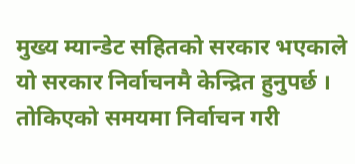मुख्य म्यान्डेट सहितको सरकार भएकाले यो सरकार निर्वाचनमै केन्द्रित हुनुपर्छ । तोकिएको समयमा निर्वाचन गरी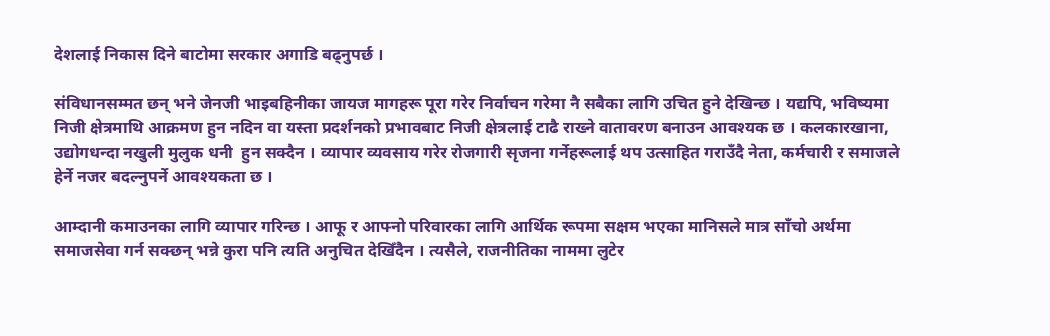देशलाई निकास दिने बाटोमा सरकार अगाडि बढ्नुपर्छ ।

संविधानसम्मत छन् भने जेनजी भाइबहिनीका जायज मागहरू पूरा गरेर निर्वाचन गरेमा नै सबैका लागि उचित हुने देखिन्छ । यद्यपि, भविष्यमा निजी क्षेत्रमाथि आक्रमण हुन नदिन वा यस्ता प्रदर्शनको प्रभावबाट निजी क्षेत्रलाई टाढै राख्ने वातावरण बनाउन आवश्यक छ । कलकारखाना, उद्योगधन्दा नखुली मुलुक धनी  हुन सक्दैन । व्यापार व्यवसाय गरेर रोजगारी सृजना गर्नेहरूलाई थप उत्साहित गराउँदै नेता, कर्मचारी र समाजले हेर्ने नजर बदल्नुपर्ने आवश्यकता छ ।

आम्दानी कमाउनका लागि व्यापार गरिन्छ । आफू र आफ्नो परिवारका लागि आर्थिक रूपमा सक्षम भएका मानिसले मात्र साँचो अर्थमा समाजसेवा गर्न सक्छन् भन्ने कुरा पनि त्यति अनुचित देखिँदैन । त्यसैले, राजनीतिका नाममा लुटेर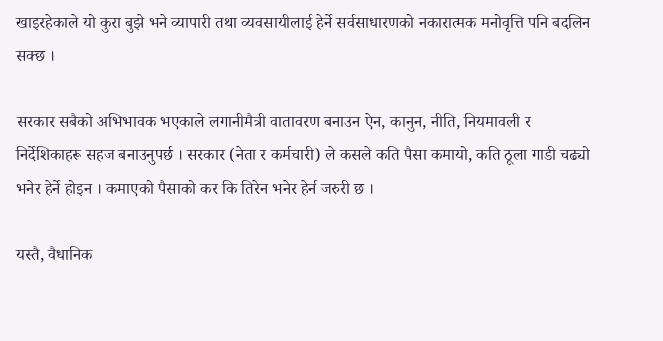खाइरहेकाले यो कुरा बुझे भने व्यापारी तथा व्यवसायीलाई हेर्ने सर्वसाधारणको नकारात्मक मनोवृत्ति पनि बदलिन सक्छ ।

सरकार सबैको अभिभावक भएकाले लगानीमैत्री वातावरण बनाउन ऐन, कानुन, नीति, नियमावली र निर्देशिकाहरू सहज बनाउनुपर्छ । सरकार (नेता र कर्मचारी) ले कसले कति पैसा कमायो, कति ठूला गाडी चढ्यो भनेर हेर्ने होइन । कमाएको पैसाको कर कि तिरेन भनेर हेर्न जरुरी छ ।

यस्तै, वैधानिक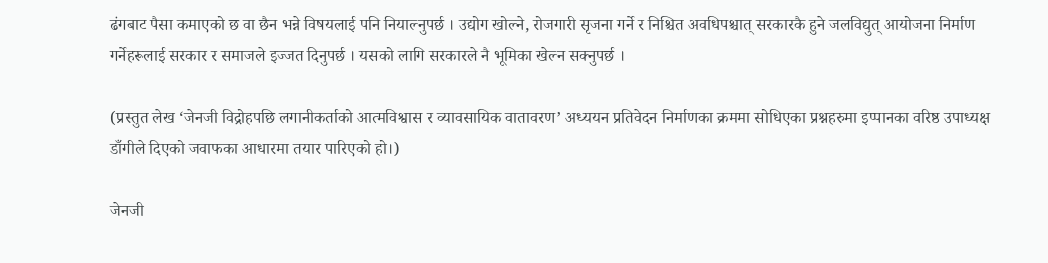ढंगबाट पैसा कमाएको छ वा छैन भन्ने विषयलाई पनि नियाल्नुपर्छ । उद्योग खोल्ने, रोजगारी सृजना गर्ने र निश्चित अवधिपश्चात् सरकारकै हुने जलविद्युत् आयोजना निर्माण गर्नेहरूलाई सरकार र समाजले इज्जत दिनुपर्छ । यसको लागि सरकारले नै भूमिका खेल्न सक्नुपर्छ ।

(प्रस्तुत लेख ‘जेनजी विद्रोहपछि लगानीकर्ताको आत्मविश्वास र व्यावसायिक वातावरण’ अध्ययन प्रतिवेदन निर्माणका क्रममा सोधिएका प्रश्नहरुमा इप्पानका वरिष्ठ उपाध्यक्ष डाँगीले दिएको जवाफका आधारमा तयार पारिएको हो।)

जेनजी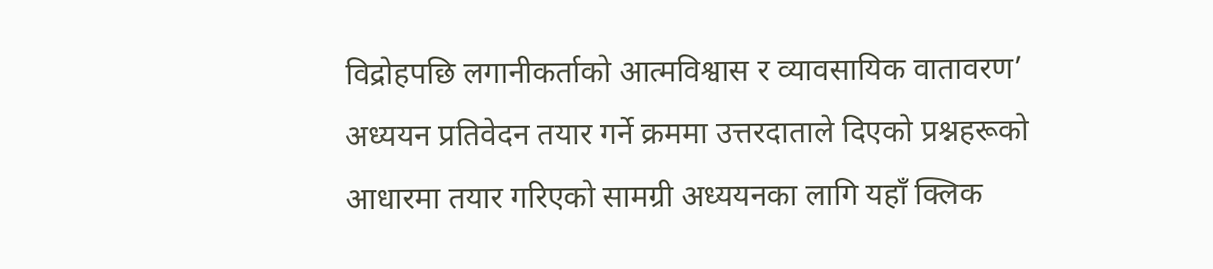विद्रोहपछि लगानीकर्ताको आत्मविश्वास र व्यावसायिक वातावरण’ अध्ययन प्रतिवेदन तयार गर्ने क्रममा उत्तरदाताले दिएको प्रश्नहरूको आधारमा तयार गरिएको सामग्री अध्ययनका लागि यहाँ क्लिक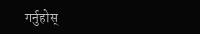गर्नुहोस्